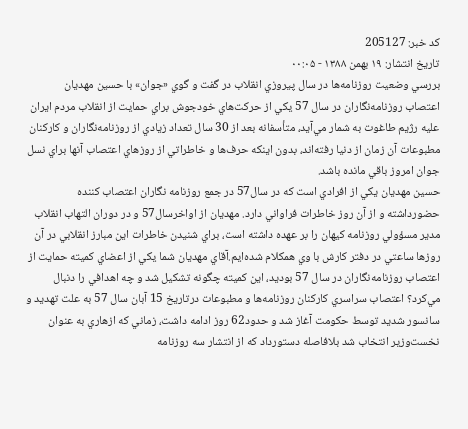کد خبر: 205127
تاریخ انتشار: ۱۹ بهمن ۱۳۸۸ - ۰۰:۰۵
بررسي وضعيت روزنامه‌ها در سال پيروزي انقلاب در گفت و گوي «جوان» با حسين مهديان
اعتصاب روزنامه‌نگاران در سال 57 يکي از حرکت‌هاي خودجوش براي حمايت از انقلاب مردم ايران عليه رژيم طاغوت به شمار مي‌آيد، متأسفانه بعد از 30 سال تعداد زيادي از روزنامه‌نگاران و کارکنان مطبوعات آن زمان از دنيا رفته‌اند، بدون اينکه حرف‌ها و خاطراتي از روزهاي اعتصاب آنها براي نسل جوان امروز باقي مانده باشد.
حسين مهديان يکي از افرادي است که در سال57 در جمع روزنامه نگاران اعتصاب کننده حضورداشته و از آن روز خاطرات فراواني دارد. مهديان از اواخرسال57 و در دوران التهاب انقلاب مدير مسؤولي روزنامه کيهان را بر عهده داشته است، براي شنيدن خاطرات اين مبارز انقلابي در آن روزها ساعتي در دفتر کارش با وي همکلام شده‌ايم.آقاي مهديان شما يکي از اعضاي کميته حمايت از اعتصاب روزنامه‌نگاران در سال 57 بوديد، اين کميته چگونه تشکيل شد و چه اهدافي را دنبال مي‌کرد؟ اعتصاب سراسري کارکنان روزنامه‌ها و مطبوعات درتاريخ 15 آبان سال 57 به علت تهديد و سانسور شديد توسط حکومت آغاز شد و حدود62 روز ادامه داشت، زماني که ازهاري به عنوان نخست‌وزير انتخاب شد بلافاصله دستورداد که از انتشار سه روزنامه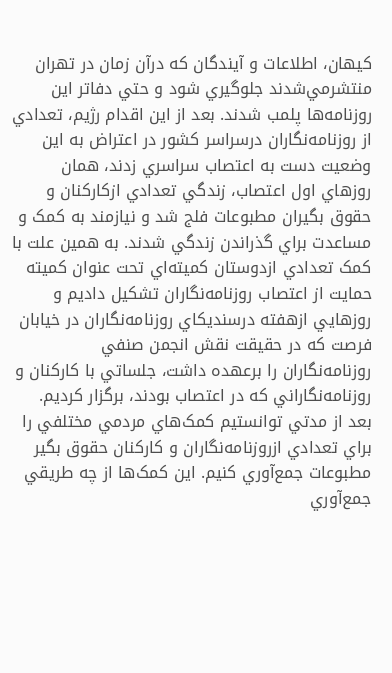کيهان، اطلاعات و آيندگان که درآن زمان در تهران منتشرمي‌شدند جلوگيري شود و حتي دفاتر اين روزنامه‌ها پلمب شدند. بعد از اين اقدام رژيم، تعدادي از روزنامه‌نگاران درسراسر کشور در اعتراض به اين وضعيت دست به اعتصاب سراسري زدند، همان روزهاي اول اعتصاب، زندگي تعدادي ازکارکنان و حقوق بگيران مطبوعات فلج شد و نيازمند به کمک و مساعدت براي گذراندن زندگي شدند. به همين علت با کمک تعدادي ازدوستان کميته‌اي تحت عنوان کميته حمايت از اعتصاب روزنامه‌نگاران تشکيل داديم و روزهايي ازهفته درسنديکاي روزنامه‌نگاران در خيابان فرصت که در حقيقت نقش انجمن صنفي روزنامه‌نگاران را برعهده داشت، جلساتي با کارکنان و روزنامه‌نگاراني که در اعتصاب بودند، برگزار ‌کرديم. بعد از مدتي توانستيم کمک‌هاي مردمي مختلفي را براي تعدادي ازروزنامه‌نگاران و کارکنان حقوق بگير مطبوعات جمع‌آوري کنيم. اين کمک‌ها از چه طريقي جمع‌آوري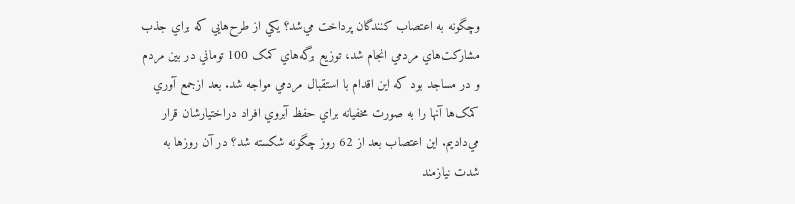وچگونه به اعتصاب كنندگان پرداخت مي‌شد‌؟ يکي از طرح‌هايي که براي جذب مشارکت‌هاي مردمي انجام شد، توزيع برگه‌هاي کمک 100 توماني در بين مردم و در مساجد بود که اين اقدام با استقبال مردمي مواجه شد. بعد ازجمع آوري کمک‌ها آنها را به صورت مخفيانه براي حفظ آبروي افراد دراختيارشان قرار مي‌داديم. اين اعتصاب بعد از 62 روز چگونه شکسته شد؟ در آن روزها به شدت نيازمند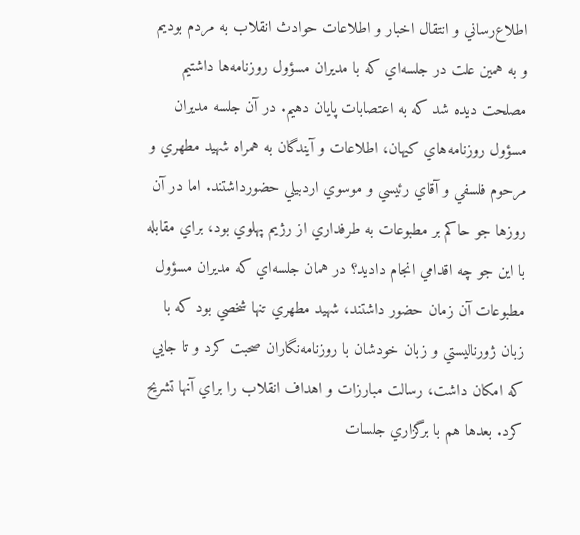اطلاع‌رساني و انتقال اخبار و اطلاعات حوادث انقلاب به مردم بوديم و به همين علت در جلسه‌اي که با مديران مسؤول روزنامه‌ها داشتيم مصلحت ديده شد که به اعتصابات پايان دهيم. در آن جلسه مديران مسؤول روزنامه‌هاي کيهان، اطلاعات و آيندگان به همراه شهيد مطهري و مرحوم فلسفي و آقاي رئيسي و موسوي اردبيلي حضورداشتند. اما در آن روزها جو حاکم بر مطبوعات به طرفداري از رژيم پهلوي بود، براي مقابله با اين جو چه اقدامي انجام داديد؟ در همان جلسه‌اي که مديران مسؤول مطبوعات آن زمان حضور داشتند، شهيد مطهري تنها شخصي بود که با زبان ژورناليستي و زبان خودشان با روزنامه‌نگاران صحبت کرد و تا جايي که امکان داشت، رسالت مبارزات و اهداف انقلاب را براي آنها تشريح کرد. بعد‌ها هم با برگزاري جلسات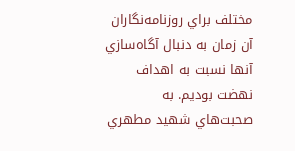مختلف براي روزنامه‌نگاران آن زمان به دنبال آگاه‌سازي آنها نسبت به اهداف نهضت بوديم. به صحبت‌هاي شهيد مطهري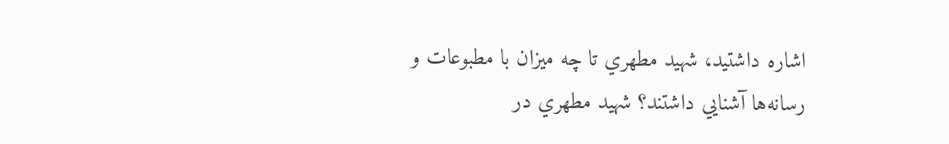اشاره داشتيد، شهيد مطهري تا چه ميزان با مطبوعات و رسانه‌ها آشنايي داشتند؟ شهيد مطهري در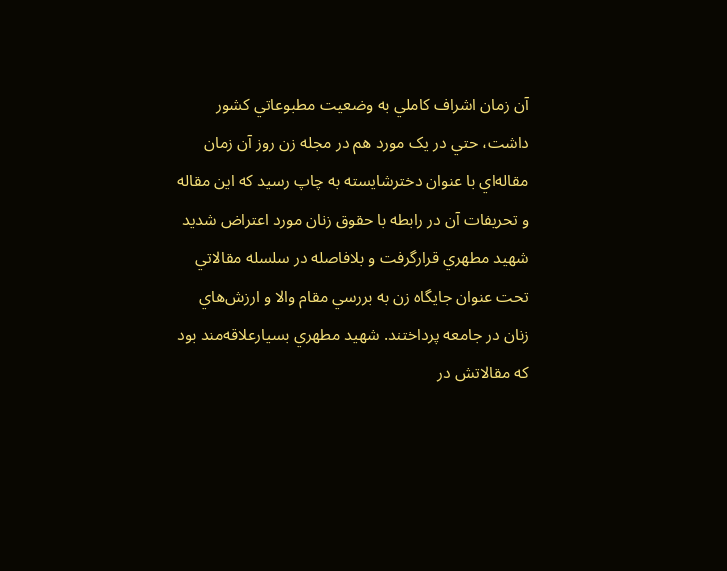آن زمان اشراف کاملي به وضعيت مطبوعاتي کشور داشت، حتي در يک مورد هم در مجله زن روز آن زمان مقاله‌اي با عنوان دخترشايسته به چاپ رسيد که اين مقاله و تحريفات آن در رابطه با حقوق زنان مورد اعتراض شديد شهيد مطهري قرارگرفت و بلافاصله در سلسله مقالاتي تحت عنوان جايگاه زن به بررسي مقام والا و ارزش‌هاي زنان در جامعه پرداختند. شهيد مطهري بسيارعلاقه‌مند بود که مقالاتش در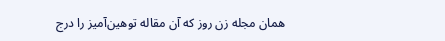همان مجله زن روز که آن مقاله توهين‌آميز را درج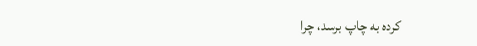کرده به چاپ برسد، چرا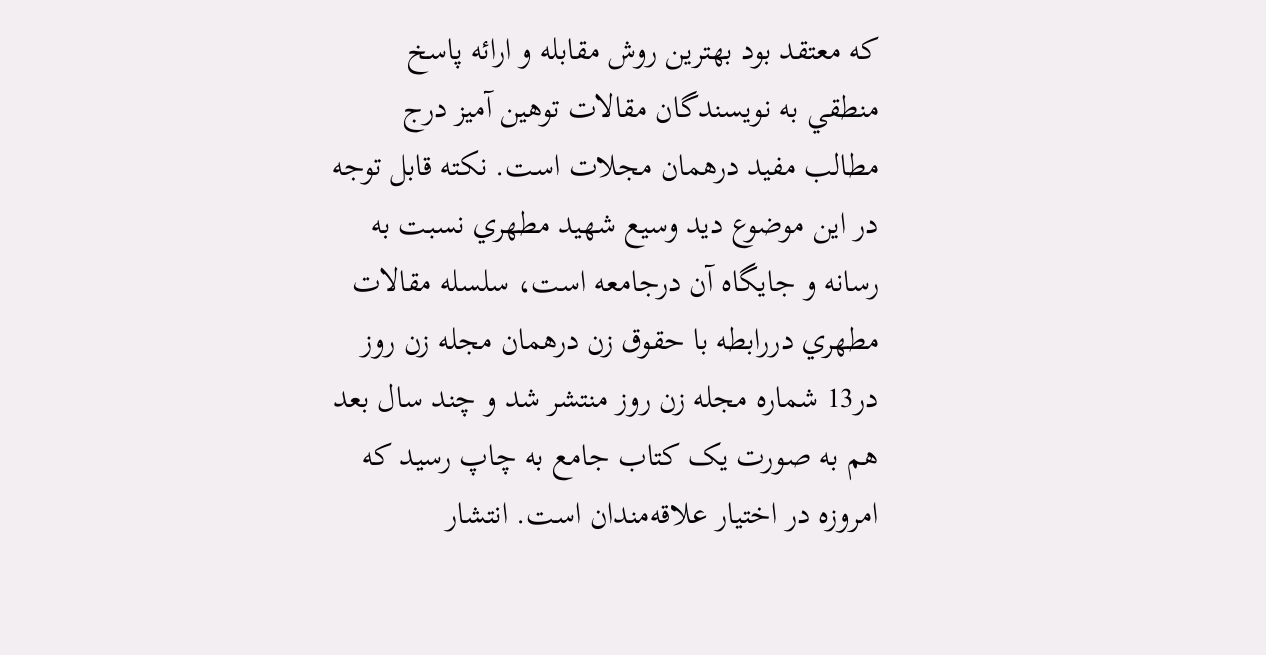که معتقد بود بهترين روش مقابله و ارائه پاسخ منطقي به نويسندگان مقالات توهين آميز درج مطالب مفيد درهمان مجلات است. نکته قابل توجه در اين موضوع ديد وسيع شهيد مطهري نسبت به رسانه و جايگاه آن درجامعه است، سلسله مقالات مطهري دررابطه با حقوق زن درهمان مجله زن روز در13 شماره مجله زن روز منتشر شد و چند سال بعد هم به صورت يک کتاب جامع به چاپ رسيد که امروزه در اختيار علاقه‌مندان است. انتشار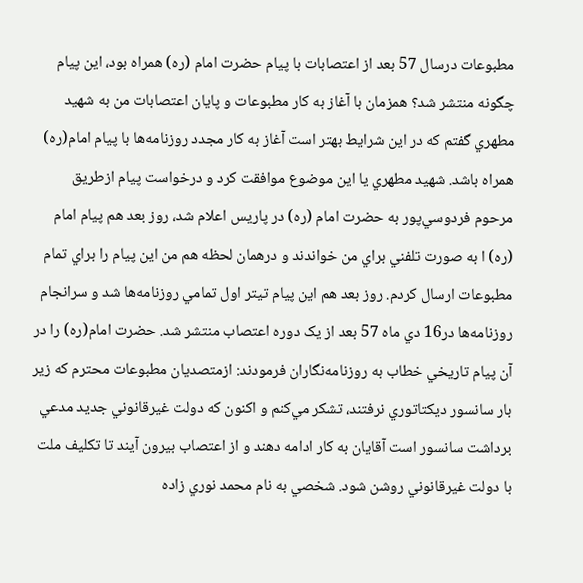مطبوعات درسال 57 بعد از اعتصابات با پيام حضرت امام (ره) همراه بود، اين پيام چگونه منتشر شد؟ همزمان با آغاز به کار مطبوعات و پايان اعتصابات من به شهيد مطهري گفتم که در اين شرايط بهتر است آغاز به کار مجدد روزنامه‌ها با پيام امام(ره) همراه باشد. شهيد مطهري يا اين موضوع موافقت کرد و درخواست پيام ازطريق مرحوم فردوسي‌پور به حضرت امام (ره) در پاريس اعلام شد، روز بعد هم پيام امام (ره) ا به صورت تلفني براي من خواندند و درهمان لحظه هم من اين پيام را براي تمام مطبوعات ارسال کردم. روز بعد هم اين پيام تيتر اول تمامي روزنامه‌ها شد و سرانجام روزنامه‌ها در16 دي ماه 57 بعد از يک دوره اعتصاب منتشر شد. حضرت امام‌(ره) را در آن پيام تاريخي خطاب به روزنامه‌نگاران فرمودند: ازمتصديان مطبوعات محترم كه زير بار سانسور ديكتاتوري نرفتند، تشكر مي‌كنم و اكنون كه دولت غيرقانوني جديد مدعي برداشت سانسور است آقايان به كار ادامه دهند و از اعتصاب بيرون آيند تا تكليف ملت با دولت غيرقانوني روشن شود. شخصي به نام محمد نوري زاده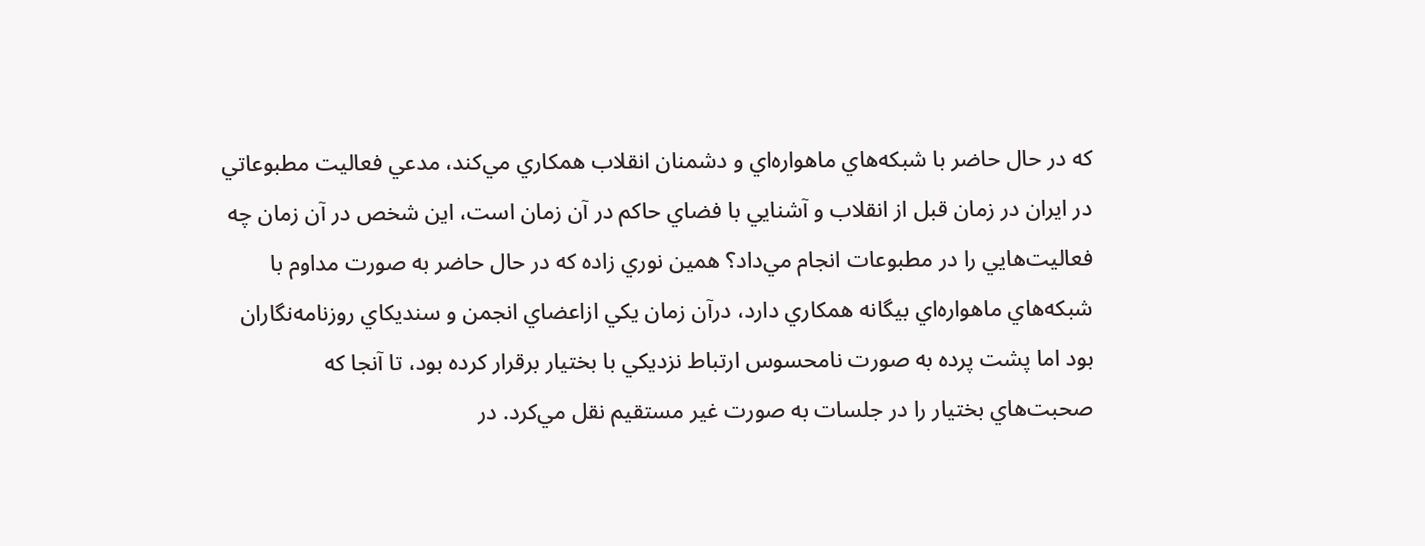که در حال حاضر با شبکه‌هاي ماهواره‌اي و دشمنان انقلاب همکاري مي‌کند، مدعي فعاليت مطبوعاتي در ايران در زمان قبل از انقلاب و آشنايي با فضاي حاکم در آن زمان است، اين شخص در آن زمان چه فعاليت‌هايي را در مطبوعات انجام مي‌داد؟ همين نوري زاده که در حال حاضر به صورت مداوم با شبکه‌هاي ماهواره‌اي بيگانه همکاري دارد، درآن زمان يکي ازاعضاي انجمن و سنديکاي روزنامه‌نگاران بود اما پشت پرده به صورت نامحسوس ارتباط نزديکي با بختيار برقرار کرده بود، تا آنجا که صحبت‌هاي بختيار را در جلسات به صورت غير مستقيم نقل مي‌کرد. در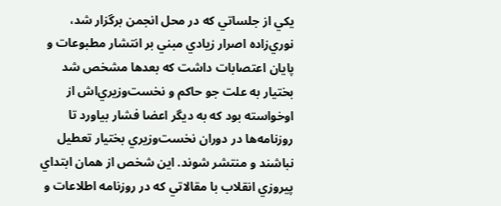يکي از جلساتي که در محل انجمن برگزار شد، نوري‌زاده اصرار زيادي مبني بر انتشار مطبوعات و پايان اعتصابات داشت که بعدها مشخص شد بختيار به علت جو حاکم و نخست‌وزيري‌اش از اوخواسته بود که به ديگر اعضا فشار بياورد تا روزنامه‌ها در دوران نخست‌وزيري بختيار تعطيل نباشند و منتشر شوند. اين شخص از همان ابتداي پيروزي انقلاب با مقالاتي که در روزنامه اطلاعات و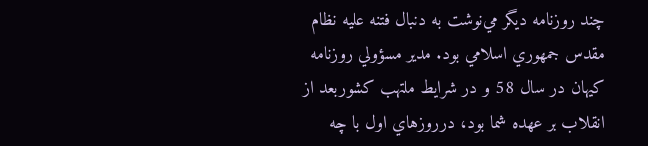چند روزنامه ديگر مي‌نوشت به دنبال فتنه عليه نظام مقدس جمهوري اسلامي بود. مدير مسؤولي روزنامه کيهان در سال 58 و در شرايط ملتهب کشوربعد از انقلاب بر عهده شما بود، درروزهاي اول با چه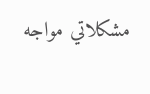مشکلاتي مواجه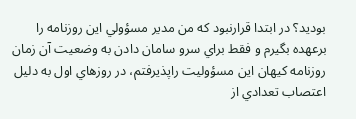بوديد؟ در ابتدا قرارنبود که من مدير مسؤولي اين روزنامه را برعهده بگيرم و فقط براي سرو سامان دادن به وضعيت آن زمان روزنامه کيهان اين مسؤوليت راپذيرفتم، در روز‌هاي اول به دليل اعتصاب تعدادي از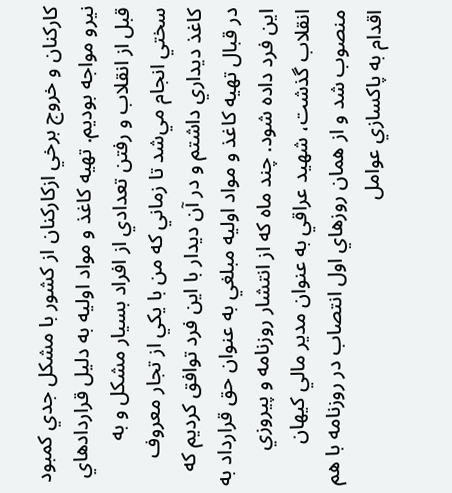کارکنان و خروج برخي ازکارکنان از کشور با مشکل جدي کمبود نيرو مواجه بوديم. تهيه کاغذ و مواد اوليه به دليل قراردادهاي قبل از انقلاب و رفتن تعدادي از افراد بسيار مشکل و به سختي انجام مي‌شد تا زماني که من با يکي از تجار معروف کاغذ ديداري داشتم و در آن ديدار با اين فرد توافق کرديم که در قبال تهيه کاغذ و مواد اوليه مبلغي به عنوان حق قرارداد به اين فرد داده شود. چند ماه که از انتشار روزنامه و پيروزي انقلاب گذشت، شهيد عراقي به عنوان مدير مالي کيهان منصوب شد و از همان روزهاي اول انتصاب در روزنامه با هم اقدام به پاکسازي عوامل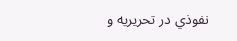نفوذي در تحريريه و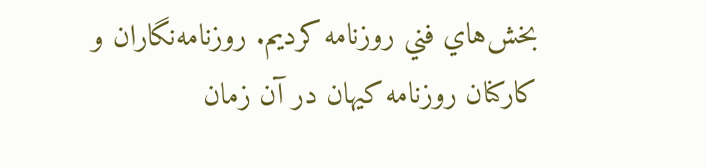بخش‌هاي فني روزنامه کرديم. روزنامه‌نگاران و کارکنان روزنامه کيهان در آن زمان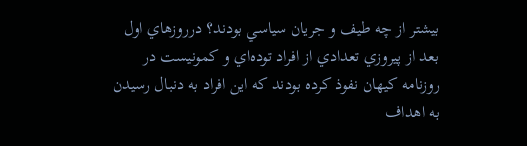بيشتر از چه طيف و جريان سياسي بودند؟ درروزهاي اول بعد از پيروزي تعدادي از افراد توده‌اي و کمونيست در روزنامه کيهان نفوذ کرده بودند که اين افراد به دنبال رسيدن به اهداف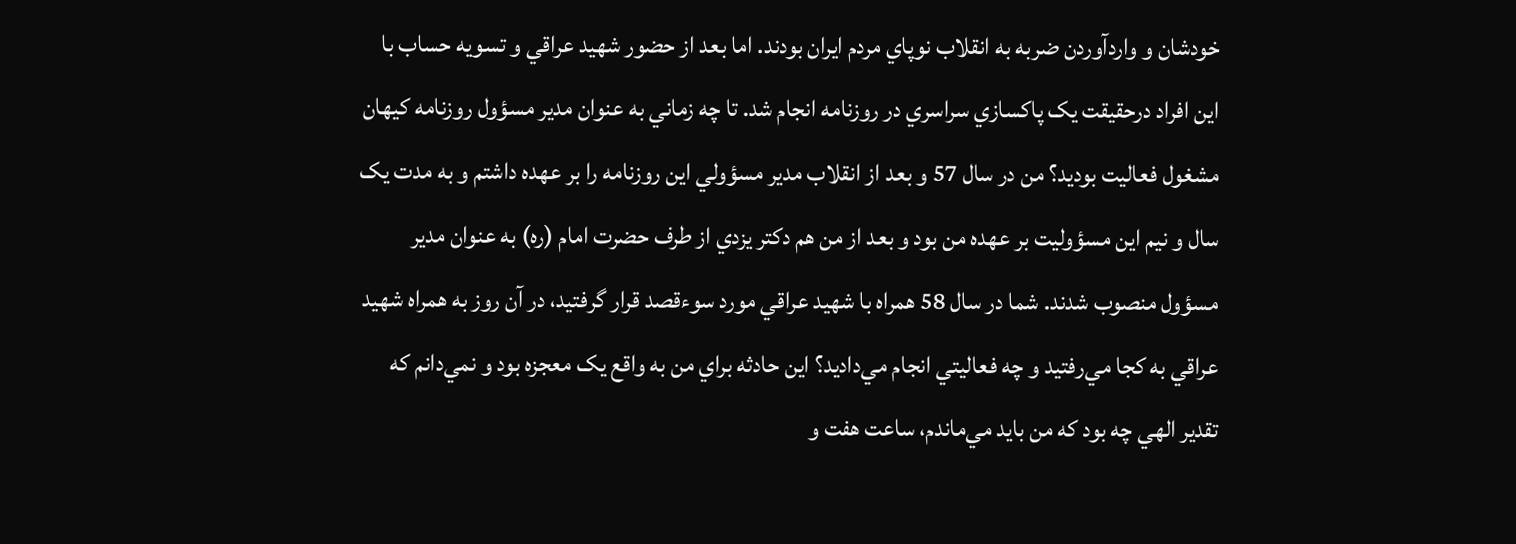خودشان و واردآوردن ضربه به انقلاب نوپاي مردم ايران بودند. اما بعد از حضور شهيد عراقي و تسويه حساب با اين افراد درحقيقت يک پاکسازي سراسري در روزنامه انجام شد. تا چه زماني به عنوان مدير مسؤول روزنامه کيهان مشغول فعاليت بوديد؟ من در سال 57 و بعد از انقلاب مدير مسؤولي اين روزنامه را بر عهده داشتم و به مدت يک سال و نيم اين مسؤوليت بر عهده من بود و بعد از من هم دکتر يزدي از طرف حضرت امام (ره) به عنوان مدير مسؤول منصوب شدند. شما در سال 58 همراه با شهيد عراقي مورد سوءقصد قرار گرفتيد، در آن روز به همراه شهيد عراقي به کجا مي‌رفتيد و چه فعاليتي انجام مي‌داديد؟ اين حادثه براي من به واقع يک معجزه بود و نمي‌دانم که تقدير الهي چه بود که من بايد مي‌ماندم، ساعت هفت و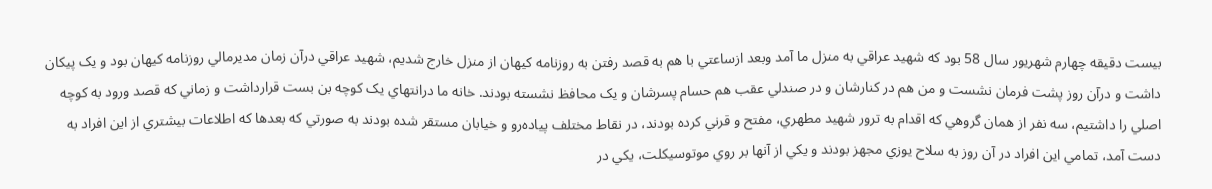بيست دقيقه چهارم شهريور سال 58 بود که شهيد عراقي به منزل ما آمد وبعد ازساعتي با هم به قصد رفتن به روزنامه کيهان از منزل خارج شديم، شهيد عراقي درآن زمان مديرمالي روزنامه کيهان بود و يک پيکان داشت و درآن روز پشت فرمان نشست و من هم در کنارشان و در صندلي عقب هم حسام پسرشان و يک محافظ نشسته بودند. خانه ما درانتهاي يک کوچه بن بست قرارداشت و زماني که قصد ورود به کوچه اصلي را داشتيم، سه نفر از همان گروهي که اقدام به ترور شهيد مطهري، مفتح و قرني کرده بودند، در نقاط مختلف پياده‌رو و خيابان مستقر شده بودند به صورتي که بعد‌ها که اطلاعات بيشتري از اين افراد به دست آمد، تمامي اين افراد در آن روز به سلاح يوزي مجهز بودند و يکي از آنها بر روي موتو‌سيکلت، يکي در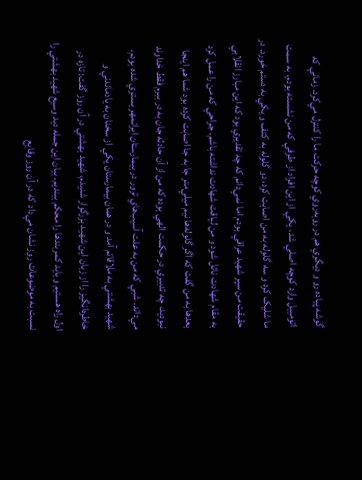گوشه پياده رو و ديگري هم در روبه‌روي کوچه حرکت ما را کنترل مي‌کرد. زماني که اتومبيل وارد کوچه اصلي ‌شد، يکي از اين افراد از طرفي که من نشسته بودم، به سمت ما شليک کرد و سه گلوله به من اصابت کرد، دو گلوله به کتف و يکي به دستم خورد. در حقيقت من سپر شهيد عراقي بودم اما نمي‌دانم که چه تقديري بود که اين مبارز انقلابي به مقام شهادت نائل شود و من لياقت شهادت نداشته باشم. جراحي که من را عمل کرد بعد‌ها به من گفت که اگر گلوله‌ها نيم ميلي‌متر جا به جا اصابت کرده بود شما هم اينجا نبوديد، چه تدبيري در حکمت الهي بوده که من از آن حادثه جان به در ببرم فقط خداوند مي‌داند. شبي که من به علت آسيب‌هاي ترور در بيمارستان ايرانمهر بستري شده بودم، شهيد بهشتي به ملاقاتم آمد و در همان بيمارستان يکي از سخنان به يادماندني و خاطره‌انگيز را از زبان اين شهيد بزرگوار شنيدم، شهيد بهشتي در آن روز گفت: تازه در اول راه هستيم و بايد کمربند‌ها را محکم ببنديم. بيان اين جمله ديد وسيع شهيد بهشتي را نسبت به موضوعات روز نشان مي‌داد که در آن روز وقايع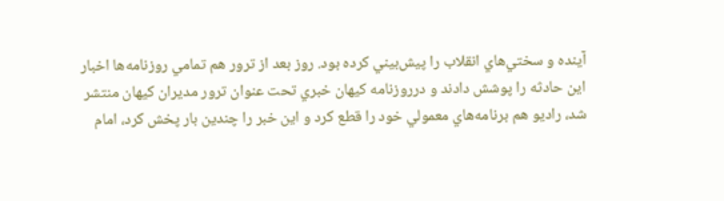آينده و سختي‌هاي انقلاب را پيش‌بيني کرده بود. روز بعد از ترور هم تمامي روزنامه‌ها اخبار اين حادثه را پوشش دادند و درروزنامه کيهان خبري تحت عنوان ترور مديران کيهان منتشر شد، راديو هم برنامه‌هاي معمولي خود را قطع کرد و اين خبر را چندين بار پخش کرد، امام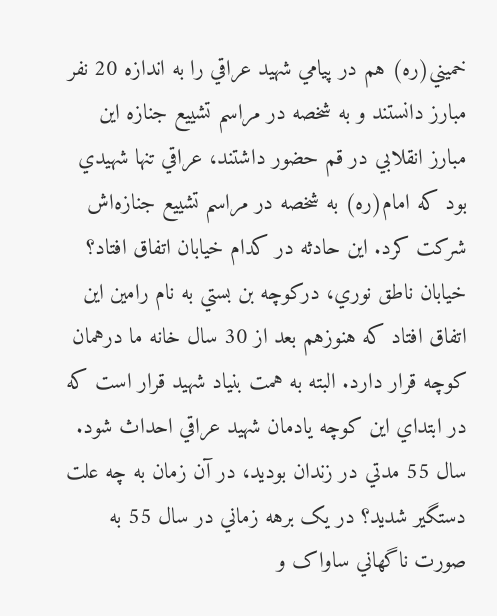خميني(ره) هم در پيامي شهيد عراقي را به اندازه 20 نفر مبارز دانستند و به شخصه در مراسم تشييع جنازه اين مبارز انقلابي در قم حضور داشتند، عراقي تنها شهيدي بود که امام‌(ره) به شخصه در مراسم تشييع جنازه‌اش شرکت کرد. اين حادثه در کدام خيابان اتفاق افتاد؟ خيابان ناطق نوري، درکوچه بن بستي به نام رامين اين اتفاق افتاد که هنوزهم بعد از 30 سال خانه ما درهمان کوچه قرار دارد. البته به همت بنياد شهيد قرار است که در ابتداي اين کوچه يادمان شهيد عراقي احداث شود. سال 55 مدتي در زندان بوديد، در آن زمان به چه علت دستگير شديد؟ در يک برهه زماني در سال 55 به صورت ناگهاني ساواک و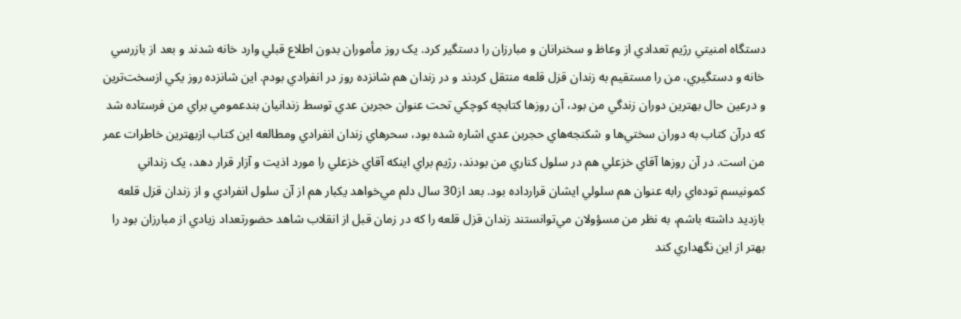دستگاه امنيتي رژيم تعدادي از وعاظ و سخنرانان و مبارزان را دستگير کرد. يک روز مأموران بدون اطلاع قبلي وارد خانه شدند و بعد از بازرسي خانه و دستگيري، من را مستقيم به زندان قزل قلعه منتقل کردند و در زندان هم شانزده روز در انفرادي بودم. اين شانزده روز يکي ازسخت‌ترين و درعين حال بهترين دوران زندگي من بود، آن روزها کتابچه کوچکي تحت عنوان حجربن عدي توسط زندانيان بندعمومي براي من فرستاده شد که درآن کتاب به دوران سختي‌ها و شکنجه‌هاي حجربن عدي اشاره شده بود، سحرهاي زندان انفرادي ومطالعه اين کتاب ازبهترين خاطرات عمر من است. در آن روزها آقاي خزعلي هم در سلول کناري من بودند، رژيم براي اينکه آقاي خزعلي را مورد اذيت و آزار قرار دهد، يک زنداني کمونيسم توده‌اي رابه عنوان هم سلولي ايشان قرارداده بود. بعد از30 سال دلم مي‌خواهد يکبار هم از آن سلول انفرادي و از زندان قزل قلعه بازديد داشته باشم، به نظر من مسؤولان مي‌توانستند زندان قزل قلعه را که در زمان قبل از انقلاب شاهد حضورتعداد زيادي از مبارزان بود را بهتر از اين نگهداري کند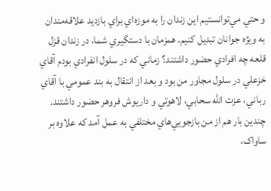و حتي مي‌توانستيم اين زندان را به موزه‌اي براي بازديد علاقه‌مندان به ويژه جوانان تبديل کنيم. همزمان با دستگيري شما، در زندان قزل قلعه چه افرادي حضور داشتند؟ زماني که در سلول انفرادي بودم آقاي خزعلي در سلول مجاور من بود و بعد از انتقال به بند عمومي با آقاي رباني، عزت الله سحابي، لاهوتي و داريوش فروهر حضور داشتند. چندين بار هم از من بازجويي‌هاي مختلفي به عمل آمد که علاوه بر ساواک،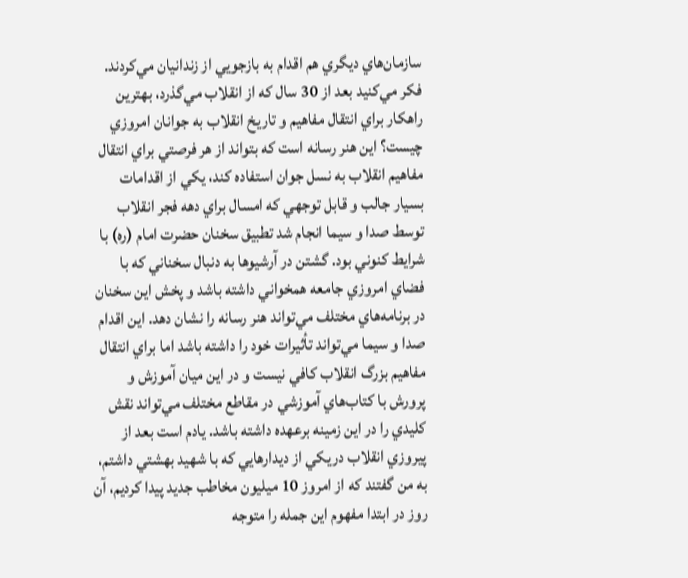سازمان‌هاي ديگري هم اقدام به بازجويي از زندانيان مي‌کردند. فکر مي‌کنيد بعد از 30 سال که از انقلاب مي‌گذرد، بهترين راهکار براي انتقال مفاهيم و تاريخ انقلاب به جوانان امروزي چيست؟ اين هنر رسانه است که بتواند از هر فرصتي براي انتقال مفاهيم انقلاب به نسل جوان استفاده کند، يکي از اقدامات بسيار جالب و قابل توجهي که امسال براي دهه فجر انقلاب توسط صدا و سيما انجام شد تطبيق سخنان حضرت امام (ره) با شرايط کنوني بود. گشتن در آرشيوها به دنبال سخناني که با فضاي امروزي جامعه همخواني داشته باشد و پخش اين سخنان در برنامه‌هاي مختلف مي‌تواند هنر رسانه را نشان دهد. اين اقدام صدا و سيما مي‌تواند تأثيرات خود را داشته باشد اما براي انتقال مفاهيم بزرگ انقلاب کافي نيست و در اين ميان آموزش و پرورش با کتاب‌هاي آموزشي در مقاطع مختلف مي‌تواند نقش کليدي را در اين زمينه برعهده داشته باشد. يادم است بعد از پيروزي انقلاب دريکي از ديدارهايي که با شهيد بهشتي داشتم، به من گفتند که از امروز 10 ميليون مخاطب جديد پيدا کرديم، آن روز در ابتدا مفهوم اين جمله را متوجه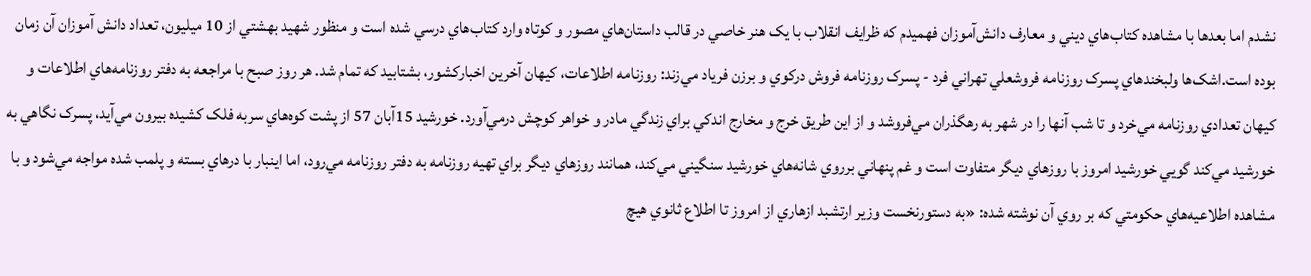نشدم اما بعدها با مشاهده کتاب‌هاي ديني و معارف دانش‌آموزان فهميدم که ظرايف انقلاب با يک هنر خاصي در قالب داستان‌هاي مصور و کوتاه وارد کتاب‌هاي درسي شده است و منظور شهيد بهشتي از 10 ميليون، تعداد دانش آموزان آن زمان بوده است.اشک‌ها ولبخندهاي پسرک روزنامه فروشعلي تهراني فرد - پسرک روزنامه فروش درکوي و برزن فرياد مي‌زند: روزنامه اطلاعات، کيهان آخرين اخبارکشور، بشتابيد که تمام شد. هر روز صبح با مراجعه به دفتر روزنامه‌هاي اطلاعات و کيهان تعدادي روزنامه مي‌خرد و تا شب آنها را در شهر به رهگذران مي‌فروشد و از اين طريق خرج و مخارج اندکي براي زندگي مادر و خواهر کوچش درمي‌آورد. خورشيد 15آبان 57 از پشت کوه‌هاي سربه فلک کشيده بيرون مي‌آيد، پسرک نگاهي به خورشيد مي‌کند گويي خورشيد امروز با روزهاي ديگر متفاوت است و غم پنهاني برروي شانه‌هاي خورشيد سنگيني مي‌کند، همانند روزهاي ديگر براي تهيه روزنامه به دفتر روزنامه مي‌رود، اما اينبار با درهاي بسته و پلمب شده مواجه مي‌شود و با مشاهده اطلاعيه‌هاي حکومتي که بر روي آن نوشته شده: «به دستورنخست وزير ارتشبد ازهاري از امروز تا اطلاع ثانوي هيچ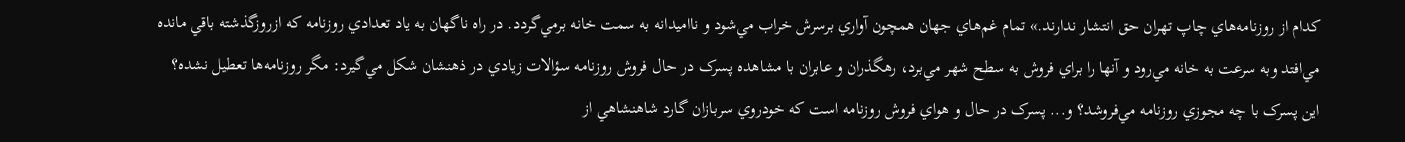کدام از روزنامه‌هاي چاپ تهران حق انتشار ندارند.» تمام غم‌هاي جهان همچون آواري برسرش خراب مي‌شود و نااميدانه به سمت خانه بر‌مي‌گردد. در راه ناگهان به ياد تعدادي روزنامه که ازروزگذشته باقي مانده مي‌افتد وبه سرعت به خانه مي‌رود و آنها را براي فروش به سطح شهر مي‌برد، رهگذران و عابران با مشاهده پسرک در حال فروش روزنامه سؤالات زيادي در ذهنشان شکل مي‌گيرد: مگر روزنامه‌ها تعطيل نشده؟ اين پسرک با چه مجوزي روزنامه مي‌فروشد؟ و... پسرک در حال و هواي فروش روزنامه است که خودروي سربازان گارد شاهنشاهي از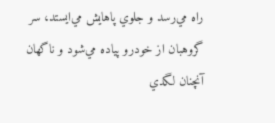راه مي‌رسد و جلوي پاهايش مي‌ايستد، سر گروهبان از خودرو پياده مي‌شود و ناگهان آنچنان لگدي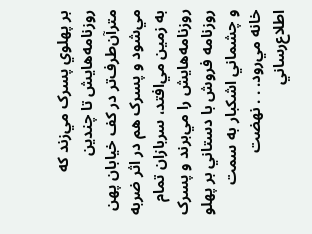بر پهلوي پسرک مي‌زند که روزنامه‌هايش تا چندين مترآن‌طرف‌تر در کف خيابان پهن مي‌شود و پسرک هم در اثر ضربه به زمين مي‌افتد، سربازان تمام روزنامه‌هايش را مي‌برند و پسرک روزنامه فروش با دستاني بر پهلو و چشماني اشکبار به سمت خانه مي‌رود. . . نهضت اطلاع‌رساني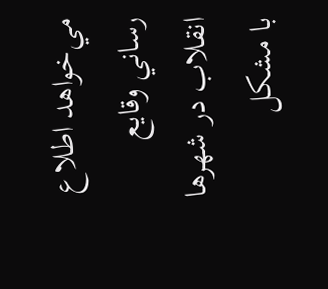مي‌خواهد اطلاع رساني وقايع انقلاب در شهرها با مشکل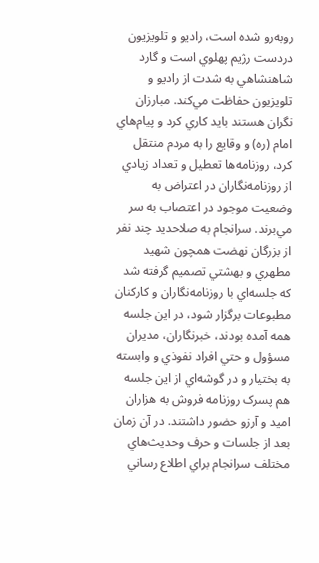روبه‌رو شده است، راديو و تلويزيون دردست رژيم پهلوي است و گارد شاهنشاهي به شدت از راديو و تلويزيون حفاظت مي‌کند. مبارزان نگران هستند بايد کاري کرد و پيام‌هاي امام (ره) و وقايع را به مردم منتقل کرد، روزنامه‌ها تعطيل و تعداد زيادي از روزنامه‌نگاران در اعتراض به وضعيت موجود در اعتصاب به سر مي‌برند. سرانجام به صلاحديد چند نفر از بزرگان نهضت همچون شهيد مطهري و بهشتي تصميم گرفته شد که جلسه‌اي با روزنامه‌نگاران و کارکنان مطبوعات برگزار شود، در اين جلسه همه آمده بودند، خبرنگاران، مديران مسؤول و حتي افراد نفوذي و وابسته به بختيار و در گوشه‌اي از اين جلسه هم پسرک روزنامه فروش به هزاران اميد و آرزو حضور داشتند. در آن زمان بعد از جلسات و حرف وحديث‌هاي مختلف سرانجام براي اطلاع رساني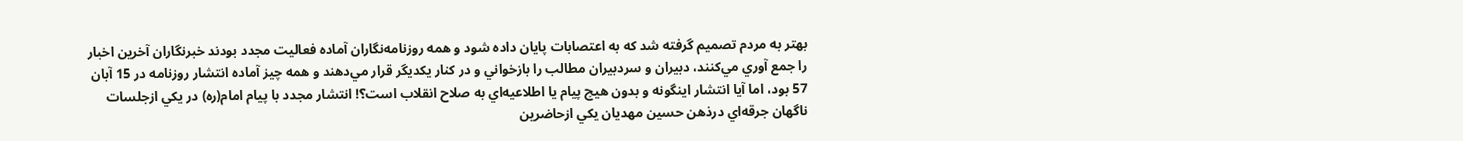بهتر به مردم تصميم گرفته شد که به اعتصابات پايان داده شود و همه روزنامه‌نگاران آماده فعاليت مجدد بودند خبرنگاران آخرين اخبار را جمع آوري مي‌کنند، دبيران و سردبيران مطالب را بازخواني و در کنار يکديگر قرار مي‌دهند و همه چيز آماده انتشار روزنامه در 15 آبان 57 بود، اما آيا انتشار اينگونه و بدون هيچ پيام يا اطلاعيه‌اي به صلاح انقلاب است؟! انتشار مجدد با پيام امام(ره) در يکي ازجلسات ناگهان جرقه‌اي درذهن حسين مهديان يکي ازحاضرين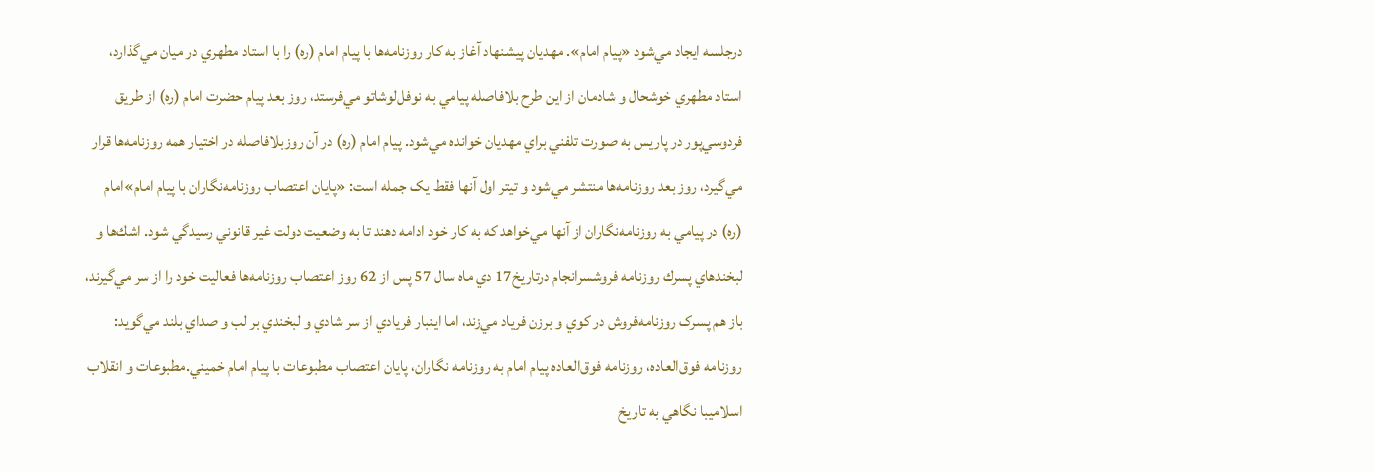درجلسه ايجاد مي‌شود «پيام امام». مهديان پيشنهاد آغاز به کار روزنامه‌ها با پيام امام (ره) را با استاد مطهري در ميان مي‌گذارد، استاد مطهري خوشحال و شادمان از اين طرح بلافاصله پيامي به نوفل‌لوشاتو مي‌فرستد، روز بعد پيام حضرت امام (ره) از طريق فردوسي‌پور در پاريس به صورت تلفني براي مهديان خوانده مي‌شود. پيام امام (ره) در آن روزبلافاصله در اختيار همه روزنامه‌ها قرار مي‌گيرد، روز بعد روزنامه‌ها منتشر مي‌شود و تيتر اول آنها فقط يک جمله است: «پايان اعتصاب روزنامه‌نگاران با پيام امام»امام (ره) در پيامي به روزنامه‌نگاران از آنها مي‌خواهد که به کار خود ادامه دهند تا به وضعيت دولت غير قانوني رسيدگي شود. اشك‌ها و لبخندهاي پسرك روزنامه فروشسرانجام درتاريخ17 دي ماه سال 57 پس از 62 روز اعتصاب روزنامه‌ها فعاليت خود را از سر مي‌گيرند، باز هم پسرک روزنامه‌فروش در کوي و برزن فرياد مي‌زند، اما اينبار فريادي از سر شادي و لبخندي بر لب و صداي بلند مي‌گويد: روزنامه فوق‌العاده، روزنامه فوق‌العاده پيام امام به روزنامه نگاران، پايان اعتصاب مطبوعات با پيام امام خميني.مطبوعات و انقلاب اسلاميبا نگاهي به تاريخ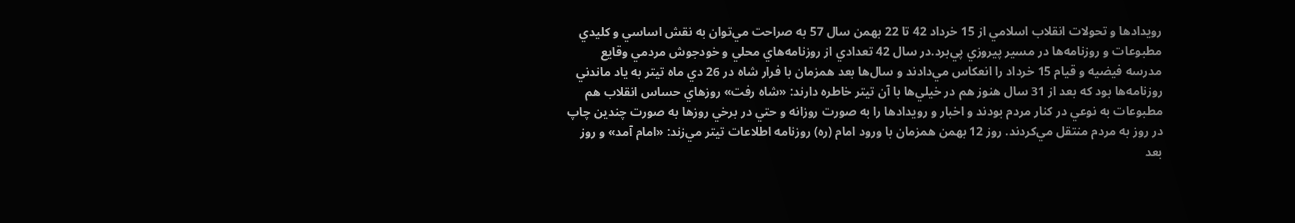رويداد‌ها و تحولات انقلاب اسلامي از 15 خرداد 42 تا 22 بهمن سال 57 به صراحت مي‌توان به نقش اساسي و کليدي مطبوعات و روزنامه‌ها در مسير پيروزي پي‌برد.در سال 42 تعدادي از روزنامه‌هاي محلي و خودجوش مردمي وقايع مدرسه فيضيه و قيام 15 خرداد را انعکاس مي‌دادند و سال‌ها بعد همزمان با فرار شاه در 26 دي ماه تيتر به ياد ماندني روزنامه‌ها بود که بعد از 31 سال هنوز هم در خيلي‌ها با آن تيتر خاطره دارند: «شاه رفت» روزهاي حساس انقلاب هم مطبوعات به نوعي در کنار مردم بودند و اخبار و رويدادها را به صورت روزانه و حتي در برخي روزها به صورت چندين چاپ در روز به مردم منتقل مي‌کردند. روز 12 بهمن همزمان با ورود امام‌ (ره) روزنامه اطلاعات تيتر مي‌زند: «امام آمد» و روز بعد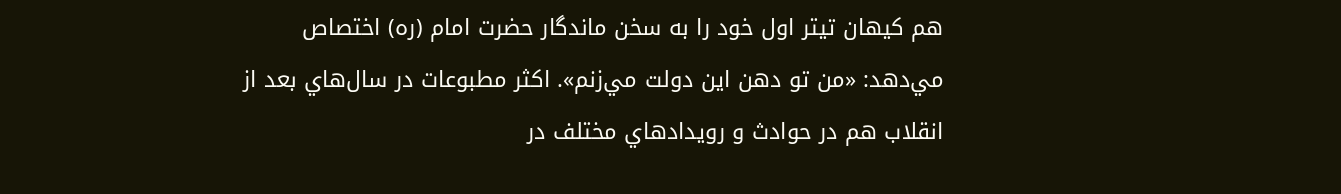هم کيهان تيتر اول خود را به سخن ماندگار حضرت امام (ره) اختصاص مي‌دهد: «من تو دهن اين دولت مي‌زنم». اكثر مطبوعات در سال‌هاي بعد از انقلاب هم در حوادث و رويدادهاي مختلف در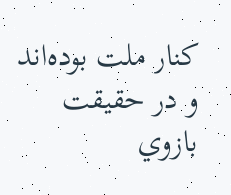کنار ملت بوده‌اند و در حقيقت بازوي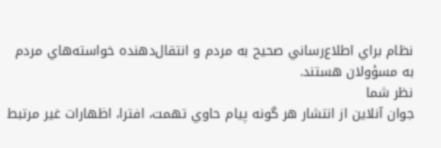نظام براي اطلاع‌رساني صحيح به مردم و انتقال‌‌دهنده خواسته‌هاي مردم به مسؤولان هستند.
نظر شما
جوان آنلاين از انتشار هر گونه پيام حاوي تهمت، افترا، اظهارات غير مرتبط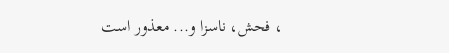، فحش، ناسزا و... معذور است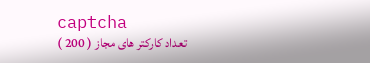captcha
تعداد کارکتر های مجاز ( 200 )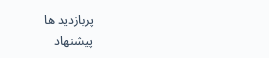پربازدید ها
پیشنهاد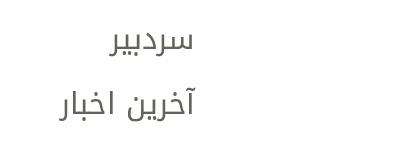سردبیر
آخرین اخبار